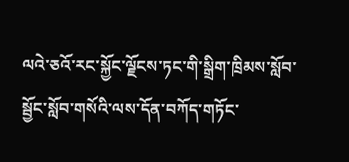ལའེ་ཅའོ་རང་སྐྱོང་ལྗོངས་ཏང་གི་སྒྲིག་ཁྲིམས་སློབ་སྦྱོང་སློབ་གསོའི་ལས་དོན་བཀོད་གཏོང་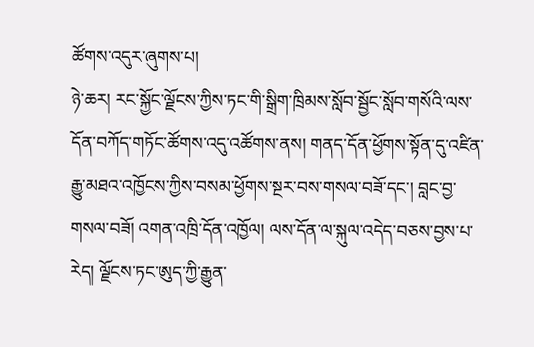ཚོགས་འདུར་ཞུགས་པ།
ཉེ་ཆར། རང་སྐྱོང་ལྗོངས་ཀྱིས་ཏང་གི་སྒྲིག་ཁྲིམས་སློབ་སྦྱོང་སློབ་གསོའི་ལས་དོན་བཀོད་གཏོང་ཚོགས་འདུ་འཚོགས་ནས། གནད་དོན་ཕྱོགས་སྟོན་དུ་འཛིན་རྒྱུ་མཐའ་འཁྱོངས་ཀྱིས་བསམ་ཕྱོགས་སྔར་བས་གསལ་བཟོ་དང་། བླང་བྱ་གསལ་བཟོ། འགན་འཁྲི་དོན་འཁྱོལ། ལས་དོན་ལ་སྐུལ་འདེད་བཅས་བྱས་པ་རེད། ལྗོངས་ཏང་ཨུད་ཀྱི་རྒྱུན་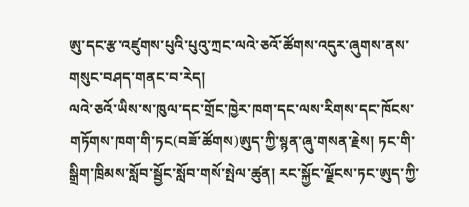ཨུ་དང་རྩ་འཛུགས་པུའི་པུའུ་ཀྲང་ལའེ་ཅའོ་ཚོགས་འདུར་ཞུགས་ནས་གསུང་བཤད་གནང་བ་རེད།
ལའེ་ཅའོ་ཡིས་ས་ཁུལ་དང་གྲོང་ཁྱེར་ཁག་དང་ལས་རིགས་དང་ཁོངས་གཏོགས་ཁག་གི་ཏང(བཟོ་ཚོགས)ཨུད་ཀྱི་སྙན་ཞུ་གསན་རྗེས། ཏང་གི་སྒྲིག་ཁྲིམས་སློབ་སྦྱོང་སློབ་གསོ་སྤེལ་ཚུན། རང་སྐྱོང་ལྗོངས་ཏང་ཨུད་ཀྱི་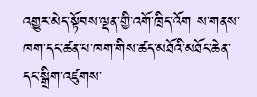འགྱུར་མེད་སྟོབས་ལྡན་གྱི་འགོ་ཁྲིད་འོག ས་གནས་ཁག་དང་ཚན་པ་ཁག་གིས་ཚད་མཐོའི་མཐོང་ཆེན་དང་སྒྲིག་འཛུགས་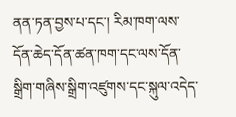ནན་ཏན་བྱས་པ་དང་། རིམ་ཁག་ལས་དོན་ཆེད་དོན་ཚན་ཁག་དང་ལས་དོན་སྒྲིག་གཞིས་སྒྲིག་འཛུགས་དང་སྐུལ་འདེད་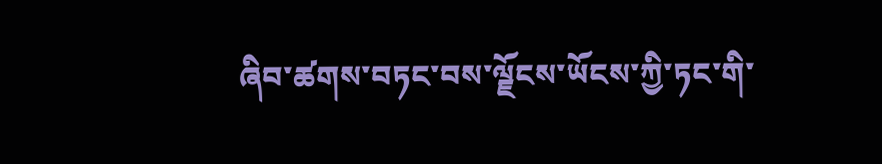ཞིབ་ཚགས་བཏང་བས་ལྗོངས་ཡོངས་ཀྱི་ཏང་གི་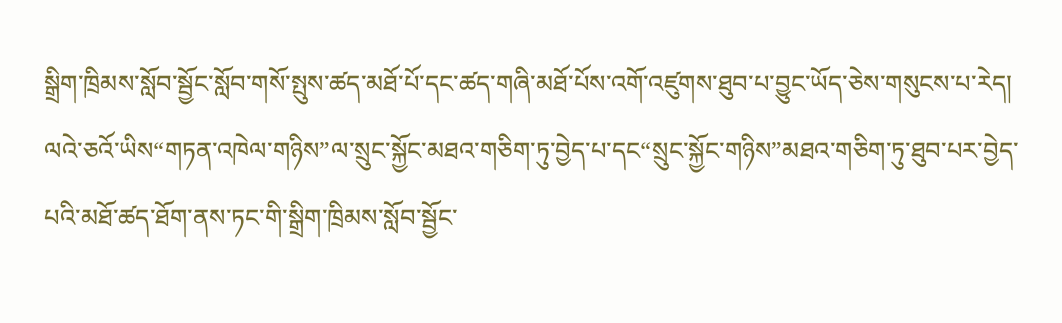སྒྲིག་ཁྲིམས་སློབ་སྦྱོང་སློབ་གསོ་སྤུས་ཚད་མཐོ་པོ་དང་ཚད་གཞི་མཐོ་པོས་འགོ་འཛུགས་ཐུབ་པ་བྱུང་ཡོད་ཅེས་གསུངས་པ་རེད།
ལའེ་ཅའོ་ཡིས“གཏན་འཁེལ་གཉིས”ལ་སྲུང་སྐྱོང་མཐའ་གཅིག་ཏུ་བྱེད་པ་དང“སྲུང་སྐྱོང་གཉིས”མཐའ་གཅིག་ཏུ་ཐུབ་པར་བྱེད་པའི་མཐོ་ཚད་ཐོག་ནས་ཏང་གི་སྒྲིག་ཁྲིམས་སློབ་སྦྱོང་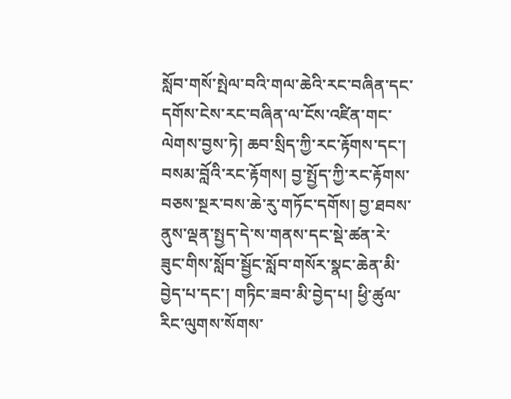སློབ་གསོ་སྤེལ་བའི་གལ་ཆེའི་རང་བཞིན་དང་དགོས་ངེས་རང་བཞིན་ལ་ངོས་འཛིན་གང་ལེགས་བྱས་ཏེ། ཆབ་སྲིད་ཀྱི་རང་རྟོགས་དང་། བསམ་བློའི་རང་རྟོགས། བྱ་སྤྱོད་ཀྱི་རང་རྟོགས་བཅས་སྔར་བས་ཆེ་རུ་གཏོང་དགོས། བྱ་ཐབས་ནུས་ལྡན་སྤྱད་དེ་ས་གནས་དང་སྡེ་ཚན་རེ་ཟུང་གིས་སློབ་སྦྱོང་སློབ་གསོར་སྣང་ཆེན་མི་བྱེད་པ་དང་། གཏིང་ཟབ་མི་བྱེད་པ། ཕྱི་ཚུལ་རིང་ལུགས་སོགས་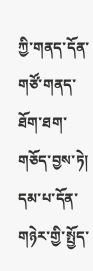ཀྱི་གནད་དོན་གཙོ་གནད་ཐོག་ཐག་གཅོད་བྱས་ཏེ། དམ་པ་དོན་གཉེར་གྱི་སྤྱོད་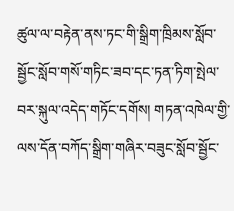ཚུལ་ལ་བརྟེན་ནས་ཏང་གི་སྒྲིག་ཁྲིམས་སློབ་སྦྱོང་སློབ་གསོ་གཏིང་ཟབ་དང་ཏན་ཏིག་སྤེལ་བར་སྐུལ་འདེད་གཏོང་དགོས། གཏན་འཁེལ་གྱི་ལས་དོན་བཀོད་སྒྲིག་གཞིར་བཟུང་སློབ་སྦྱོང་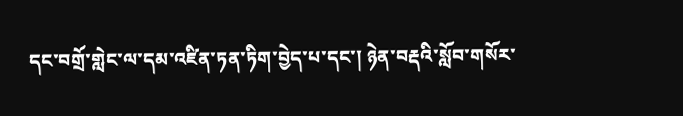དང་བགྲོ་གླེང་ལ་དམ་འཛིན་ཏན་ཏིག་བྱེད་པ་དང་། ཉེན་བརྡའི་སློབ་གསོར་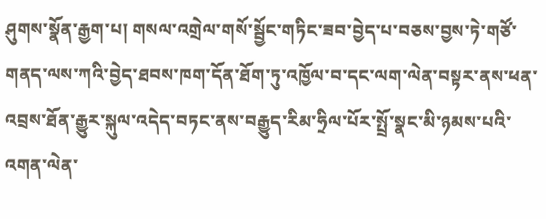ཤུགས་སྣོན་རྒྱག་པ། གསལ་འགྲེལ་གསོ་སྦྱོང་གཏིང་ཟབ་བྱེད་པ་བཅས་བྱས་ཏེ་གཙོ་གནད་ལས་ཀའི་བྱེད་ཐབས་ཁག་དོན་ཐོག་ཏུ་འཁྱོལ་བ་དང་ལག་ལེན་བསྟར་ནས་ཕན་འབྲས་ཐོན་རྒྱུར་སྐུལ་འདེད་བཏང་ནས་བརྒྱུད་རིམ་ཧྲིལ་པོར་སྤྲོ་སྣང་མི་ཉམས་པའི་འགན་ལེན་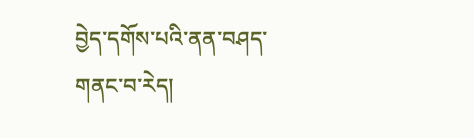བྱེད་དགོས་པའི་ནན་བཤད་གནང་བ་རེད།